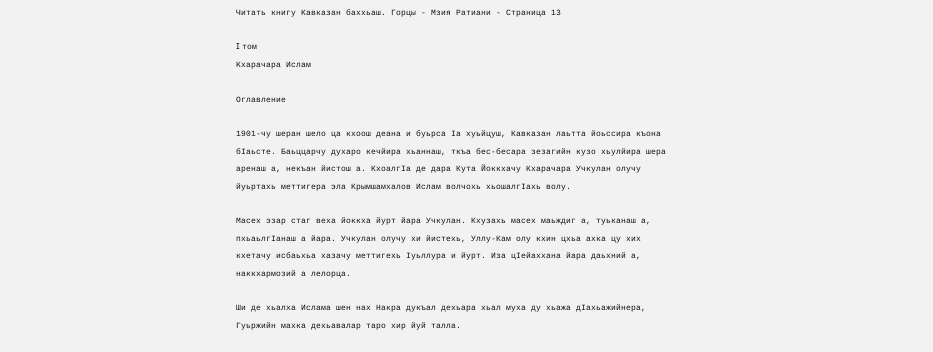Читать книгу Кавказан баххьаш. Горцы - Мзия Ратиани - Страница 13

I том
Кхарачара Ислам

Оглавление

1901-чу шеран шело ца кхоош деана и буьрса Iа хуьйцуш, Кавказан лаьтта йоьссира къона бIаьсте. Баьццарчу духаро кечйира хьаннаш, ткъа бес-бесара зезагийн кузо хьулйира шера аренаш а, некъан йистош а. КхоалгIа де дара Кута Йоккхачу Кхарачара Учкулан олучу йуьртахь меттигера эла Крымшамхалов Ислам волчохь хьошалгIахь волу.

Масех эзар стаг веха йоккха йурт йара Учкулан. Кхузахь масех маьждиг а, туьканаш а, пхьаьлгIанаш а йара. Учкулан олучу хи йистехь, Уллу-Кам олу кхин цхьа ахка цу хих кхетачу исбаьхьа хазачу меттигехь Iуьллура и йурт. Иза цIейаххана йара даьхний а, наккхармозий а лелорца.

Ши де хьалха Ислама шен нах Накра дукъал дехьара хьал муха ду хьажа дIахьажийнера, Гуьржийн махка дехьавалар таро хир йуй талла.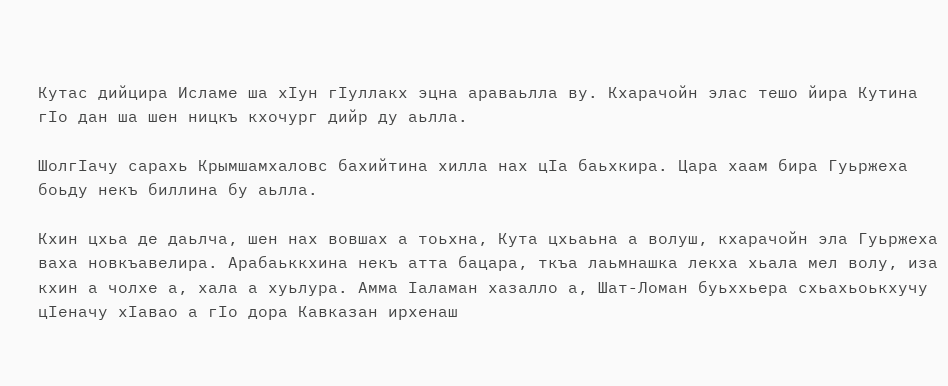Кутас дийцира Исламе ша хIун гIуллакх эцна араваьлла ву. Кхарачойн элас тешо йира Кутина гIо дан ша шен ницкъ кхочург дийр ду аьлла.

ШолгIачу сарахь Крымшамхаловс бахийтина хилла нах цIа баьхкира. Цара хаам бира Гуьржеха боьду некъ биллина бу аьлла.

Кхин цхьа де даьлча, шен нах вовшах а тоьхна, Кута цхьаьна а волуш, кхарачойн эла Гуьржеха ваха новкъавелира. Арабаьккхина некъ атта бацара, ткъа лаьмнашка лекха хьала мел волу, иза кхин а чолхе а, хала а хуьлура. Амма Iаламан хазалло а, Шат-Ломан буьххьера схьахьоькхучу цIеначу хIавао а гIо дора Кавказан ирхенаш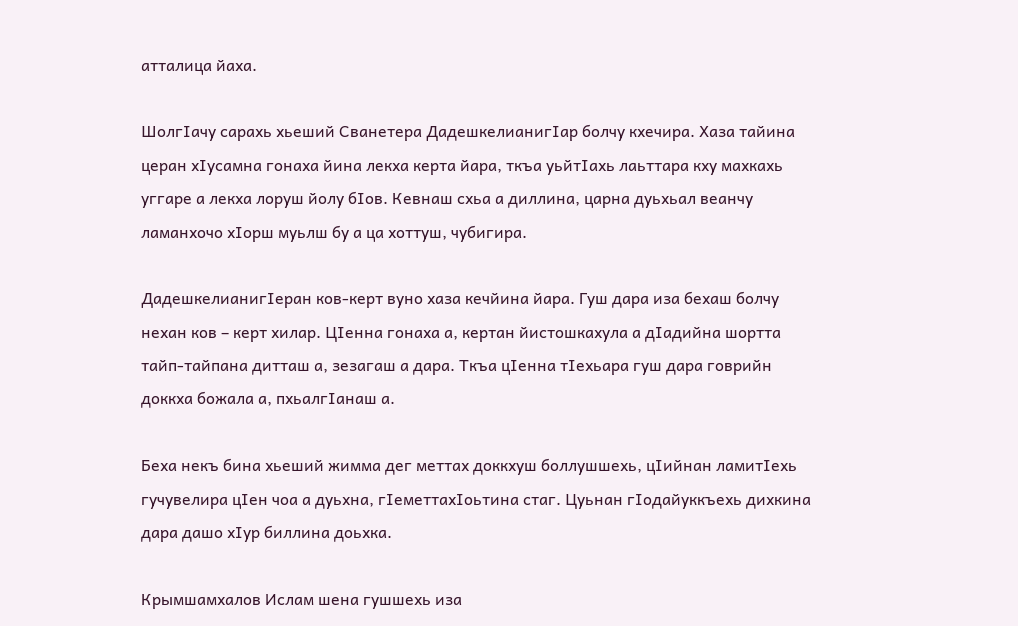атталица йаха.

ШолгIачу сарахь хьеший Сванетера ДадешкелианигIар болчу кхечира. Хаза тайина церан хIусамна гонаха йина лекха керта йара, ткъа уьйтIахь лаьттара кху махкахь уггаре а лекха лоруш йолу бIов. Кевнаш схьа а диллина, царна дуьхьал веанчу ламанхочо хIорш муьлш бу а ца хоттуш, чубигира.

ДадешкелианигIеран ков-керт вуно хаза кечйина йара. Гуш дара иза бехаш болчу нехан ков – керт хилар. ЦIенна гонаха а, кертан йистошкахула а дIадийна шортта тайп-тайпана дитташ а, зезагаш а дара. Ткъа цIенна тIехьара гуш дара говрийн доккха божала а, пхьалгIанаш а.

Беха некъ бина хьеший жимма дег меттах доккхуш боллушшехь, цIийнан ламитIехь гучувелира цIен чоа а дуьхна, гIеметтахIоьтина стаг. Цуьнан гIодайуккъехь дихкина дара дашо хIур биллина доьхка.

Крымшамхалов Ислам шена гушшехь иза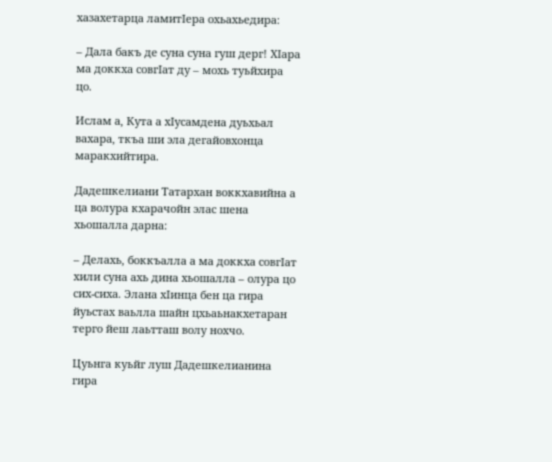хазахетарца ламитIера охьахьедира:

– Дала бакъ де суна суна гуш дерг! ХIара ма доккха совгIат ду – мохь туьйхира цо.

Ислам а, Кута а хIусамдена дуьхьал вахара, ткъа ши эла дегайовхонца маракхийтира.

Дадешкелиани Татархан воккхавийна а ца волура кхарачойн элас шена хьошалла дарна:

– Делахь, боккъалла а ма доккха совгIат хили суна ахь дина хьошалла – олура цо сих-сиха. Элана хIинца бен ца гира йуьстах ваьлла шайн цхьаьнакхетаран терго йеш лаьтташ волу нохчо.

Цуьнга куьйг луш Дадешкелианина гира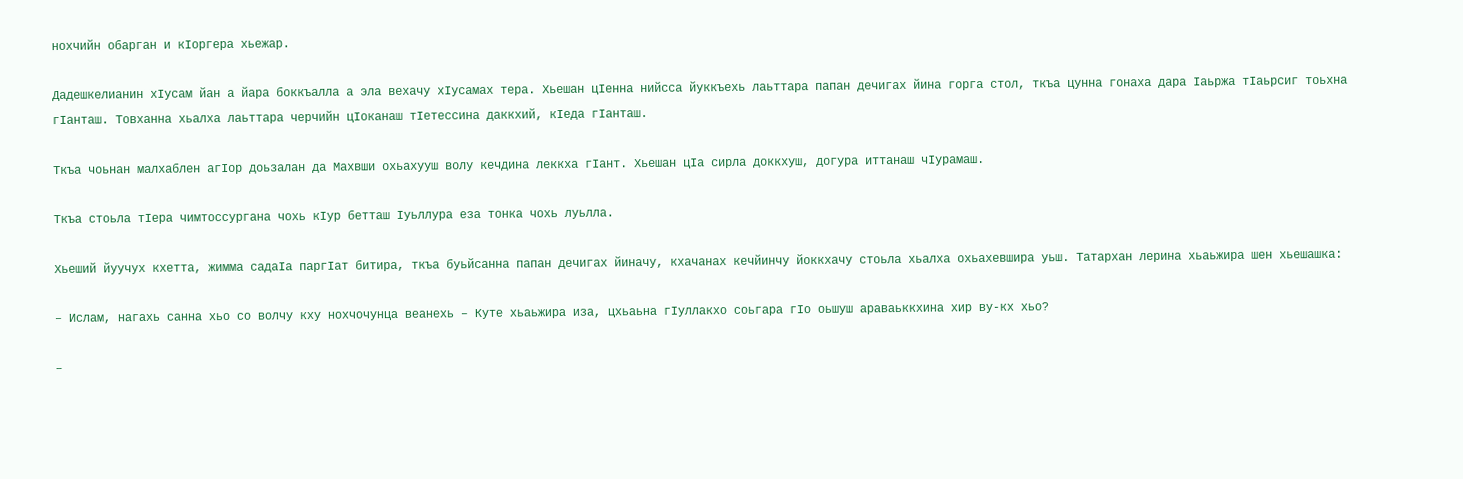нохчийн обарган и кIоргера хьежар.

Дадешкелианин хIусам йан а йара боккъалла а эла вехачу хIусамах тера. Хьешан цIенна нийсса йуккъехь лаьттара папан дечигах йина горга стол, ткъа цунна гонаха дара Iаьржа тIаьрсиг тоьхна гIанташ. Товханна хьалха лаьттара черчийн цIоканаш тIетессина даккхий, кIеда гIанташ.

Ткъа чоьнан малхаблен агIор доьзалан да Махвши охьахууш волу кечдина леккха гIант. Хьешан цIа сирла доккхуш, догура иттанаш чIурамаш.

Ткъа стоьла тIера чимтоссургана чохь кIур бетташ Iуьллура еза тонка чохь луьлла.

Хьеший йуучух кхетта, жимма садаIа паргIат битира, ткъа буьйсанна папан дечигах йиначу, кхачанах кечйинчу йоккхачу стоьла хьалха охьахевшира уьш. Татархан лерина хьаьжира шен хьешашка:

– Ислам, нагахь санна хьо со волчу кху нохчочунца веанехь – Куте хьаьжира иза, цхьаьна гIуллакхо соьгара гIо оьшуш араваьккхина хир ву-кх хьо?

–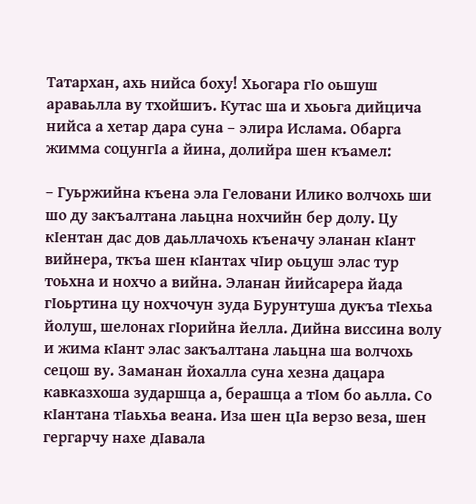Татархан, ахь нийса боху! Хьогара гIо оьшуш араваьлла ву тхойшиъ. Кутас ша и хьоьга дийцича нийса а хетар дара суна – элира Ислама. Обарга жимма соцунгIа а йина, долийра шен къамел:

– Гуьржийна къена эла Геловани Илико волчохь ши шо ду закъалтана лаьцна нохчийн бер долу. Цу кIентан дас дов даьллачохь къеначу эланан кIант вийнера, ткъа шен кIантах чIир оьцуш элас тур тоьхна и нохчо а вийна. Эланан йийсарера йада гIоьртина цу нохчочун зуда Бурунтуша дукъа тIехьа йолуш, шелонах гIорийна йелла. Дийна виссина волу и жима кIант элас закъалтана лаьцна ша волчохь сецош ву. Заманан йохалла суна хезна дацара кавказхоша зударшца а, берашца а тIом бо аьлла. Со кIантана тIаьхьа веана. Иза шен цIа верзо веза, шен гергарчу нахе дIавала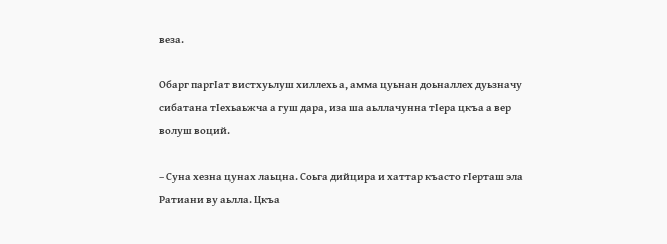веза.

Обарг паргIат вистхуьлуш хиллехь а, амма цуьнан доьналлех дуьзначу сибатана тIехьаьжча а гуш дара, иза ша аьллачунна тIера цкъа а вер волуш воций.

– Суна хезна цунах лаьцна. Соьга дийцира и хаттар къасто гIерташ эла Ратиани ву аьлла. Цкъа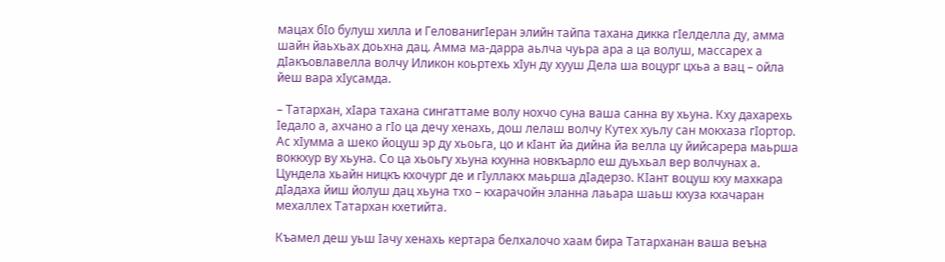мацах бIо булуш хилла и ГелованигIеран элийн тайпа тахана дикка гIелделла ду, амма шайн йаьхьах доьхна дац. Амма ма-дарра аьлча чуьра ара а ца волуш, массарех а дIакъовлавелла волчу Иликон коьртехь хIун ду хууш Дела ша воцург цхьа а вац – ойла йеш вара хIусамда.

– Татархан, хIара тахана сингаттаме волу нохчо суна ваша санна ву хьуна. Кху дахарехь Iедало а, ахчано а гIо ца дечу хенахь, дош лелаш волчу Кутех хуьлу сан мокхаза гIортор. Ас хIумма а шеко йоцуш эр ду хьоьга, цо и кIант йа дийна йа велла цу йийсарера маьрша воккхур ву хьуна. Со ца хьоьгу хьуна кхунна новкъарло еш дуьхьал вер волчунах а. Цундела хьайн ницкъ кхочург де и гIуллакх маьрша дIадерзо. КIант воцуш кху махкара дIадаха йиш йолуш дац хьуна тхо – кхарачойн эланна лаьара шаьш кхуза кхачаран мехаллех Татархан кхетийта.

Къамел деш уьш Iачу хенахь кертара белхалочо хаам бира Татарханан ваша веъна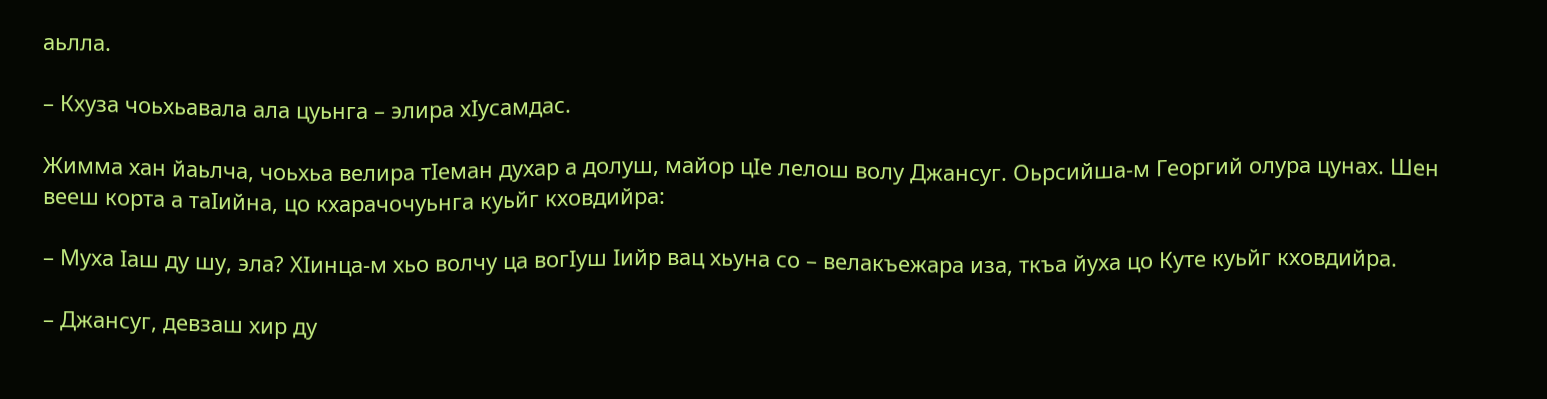аьлла.

– Кхуза чоьхьавала ала цуьнга – элира хIусамдас.

Жимма хан йаьлча, чоьхьа велира тIеман духар а долуш, майор цIе лелош волу Джансуг. Оьрсийша-м Георгий олура цунах. Шен вееш корта а таIийна, цо кхарачочуьнга куьйг кховдийра:

– Муха Iаш ду шу, эла? ХIинца-м хьо волчу ца вогIуш Iийр вац хьуна со – велакъежара иза, ткъа йуха цо Куте куьйг кховдийра.

– Джансуг, девзаш хир ду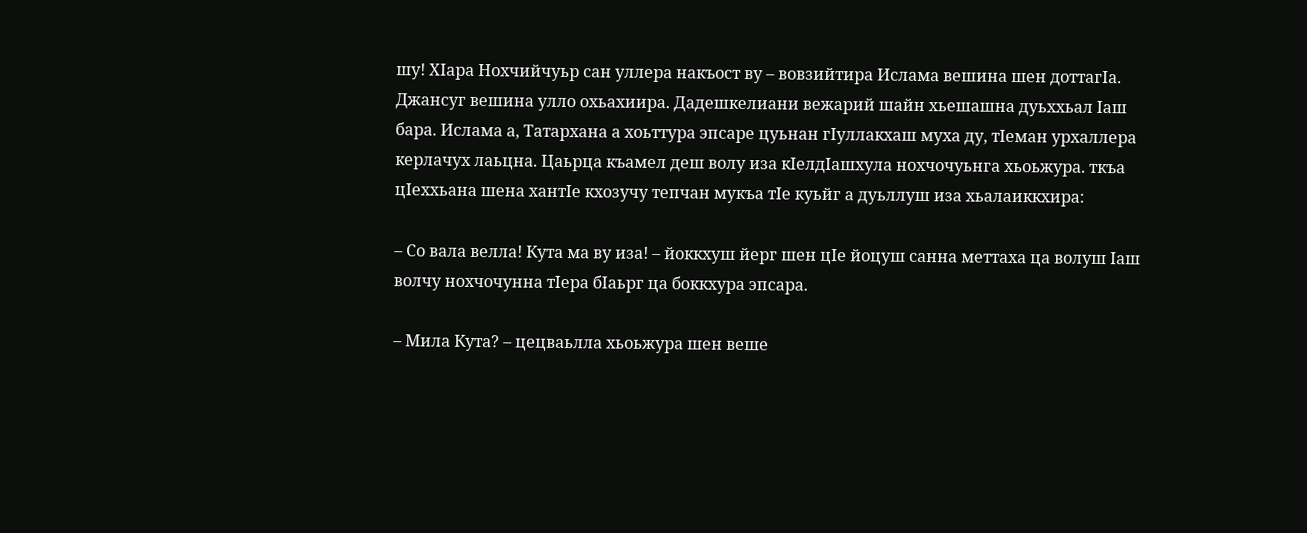шу! ХIара Нохчийчуьр сан уллера накъост ву – вовзийтира Ислама вешина шен доттагIа. Джансуг вешина улло охьахиира. Дадешкелиани вежарий шайн хьешашна дуьххьал Iаш бара. Ислама а, Татархана а хоьттура эпсаре цуьнан гIуллакхаш муха ду, тIеман урхаллера керлачух лаьцна. Цаьрца къамел деш волу иза кӀелдӀашхула нохчочуьнга хьоьжура. ткъа цIеххьана шена хантIе кхозучу тепчан мукъа тIе куьйг а дуьллуш иза хьалаиккхира:

– Со вала велла! Кута ма ву иза! – йоккхуш йерг шен цIе йоцуш санна меттаха ца волуш Iаш волчу нохчочунна тIера бIаьрг ца боккхура эпсара.

– Мила Кута? – цецваьлла хьоьжура шен веше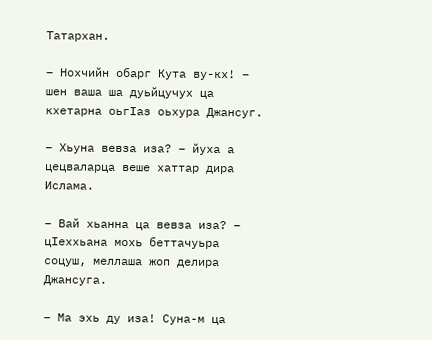Татархан.

– Нохчийн обарг Кута ву-кх! – шен ваша ша дуьйцучух ца кхетарна оьгIаз оьхура Джансуг.

– Хьуна вевза иза? – йуха а цецваларца веше хаттар дира Ислама.

– Вай хьанна ца вевза иза? – цIеххьана мохь беттачуьра соцуш, меллаша жоп делира Джансуга.

– Ма эхь ду иза! Суна-м ца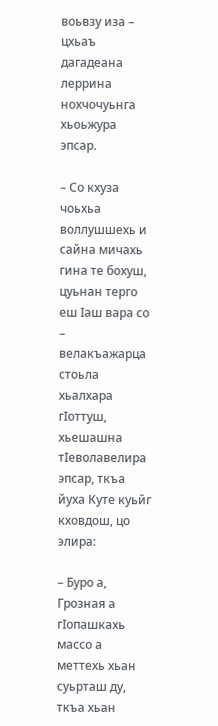воьвзу иза – цхьаъ дагадеана леррина нохчочуьнга хьоьжура эпсар.

– Со кхуза чоьхьа воллушшехь и сайна мичахь гина те бохуш, цуьнан терго еш Iаш вара со – велакъажарца стоьла хьалхара гIоттуш, хьешашна тIеволавелира эпсар, ткъа йуха Куте куьйг кховдош, цо элира:

– Буро а, Грозная а гIопашкахь массо а меттехь хьан суьрташ ду, ткъа хьан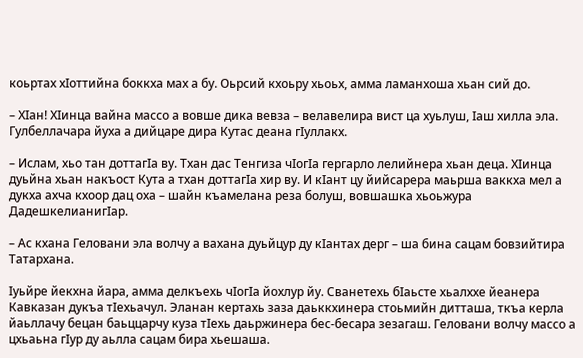коьртах хIоттийна боккха мах а бу. Оьрсий кхоьру хьоьх, амма ламанхоша хьан сий до.

– ХIан! ХIинца вайна массо а вовше дика вевза – велавелира вист ца хуьлуш, Iаш хилла эла. Гулбеллачара йуха а дийцаре дира Кутас деана гIуллакх.

– Ислам, хьо тан доттагIа ву. Тхан дас Тенгиза чIогIа гергарло лелийнера хьан деца. ХIинца дуьйна хьан накъост Кута а тхан доттагIа хир ву. И кIант цу йийсарера маьрша ваккха мел а дукха ахча кхоор дац оха – шайн къамелана реза болуш, вовшашка хьоьжура ДадешкелианигIар.

– Ас кхана Геловани эла волчу а вахана дуьйцур ду кIантах дерг – ша бина сацам бовзийтира Татархана.

Iуьйре йекхна йара, амма делкъехь чIогIа йохлур йу. Сванетехь бIаьсте хьалххе йеанера Кавказан дукъа тIехьачул. Эланан кертахь заза даьккхинера стоьмийн дитташа, ткъа керла йаьллачу бецан баьццарчу куза тIехь даьржинера бес-бесара зезагаш. Геловани волчу массо а цхьаьна гIур ду аьлла сацам бира хьешаша.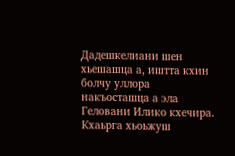Дадешкелиани шен хьешашца а, иштта кхин болчу уллора накъосташца а эла Геловани Илико кхечира. Кхаьрга хьоьжуш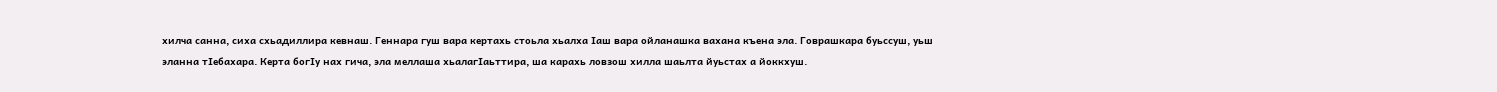хилча санна, сиха схьадиллира кевнаш. Геннара гуш вара кертахь стоьла хьалха Iаш вара ойланашка вахана къена эла. Говрашкара буьссуш, уьш эланна тIебахара. Керта богIу нах гича, эла меллаша хьалагIаьттира, ша карахь ловзош хилла шаьлта йуьстах а йоккхуш.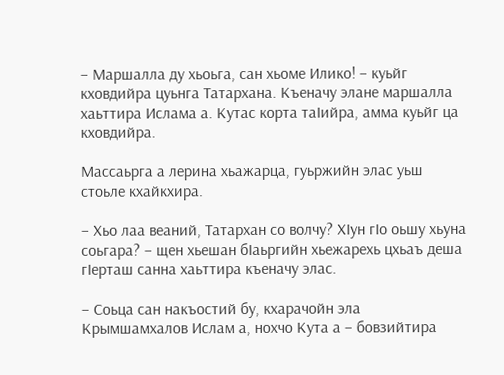– Маршалла ду хьоьга, сан хьоме Илико! – куьйг кховдийра цуьнга Татархана. Къеначу элане маршалла хаьттира Ислама а. Кутас корта таIийра, амма куьйг ца кховдийра.

Массаьрга а лерина хьажарца, гуьржийн элас уьш стоьле кхайкхира.

– Хьо лаа веаний, Татархан со волчу? ХIун гIо оьшу хьуна соьгара? – щен хьешан бIаьргийн хьежарехь цхьаъ деша гIерташ санна хаьттира къеначу элас.

– Соьца сан накъостий бу, кхарачойн эла Крымшамхалов Ислам а, нохчо Кута а – бовзийтира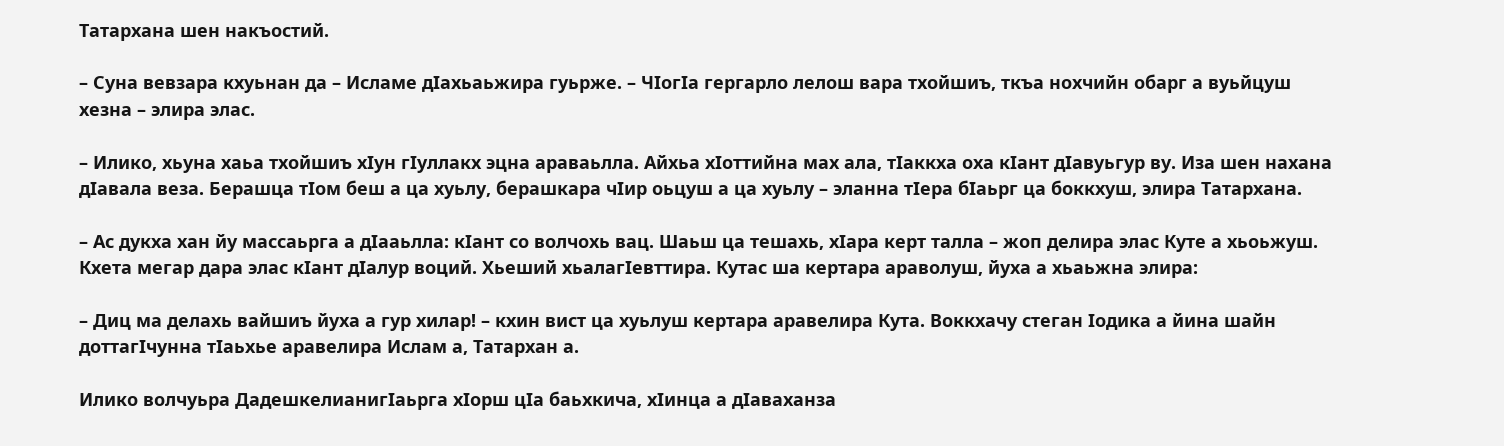Татархана шен накъостий.

– Суна вевзара кхуьнан да – Исламе дIахьаьжира гуьрже. – ЧIогIа гергарло лелош вара тхойшиъ, ткъа нохчийн обарг а вуьйцуш хезна – элира элас.

– Илико, хьуна хаьа тхойшиъ хIун гIуллакх эцна араваьлла. Айхьа хIоттийна мах ала, тIаккха оха кIант дIавуьгур ву. Иза шен нахана дIавала веза. Берашца тIом беш а ца хуьлу, берашкара чIир оьцуш а ца хуьлу – эланна тIера бIаьрг ца боккхуш, элира Татархана.

– Ас дукха хан йу массаьрга а дIааьлла: кIант со волчохь вац. Шаьш ца тешахь, хIара керт талла – жоп делира элас Куте а хьоьжуш. Кхета мегар дара элас кIант дIалур воций. Хьеший хьалагIевттира. Кутас ша кертара араволуш, йуха а хьаьжна элира:

– Диц ма делахь вайшиъ йуха а гур хилар! – кхин вист ца хуьлуш кертара аравелира Кута. Воккхачу стеган Iодика а йина шайн доттагIчунна тIаьхье аравелира Ислам а, Татархан а.

Илико волчуьра ДадешкелианигIаьрга хIорш цIа баьхкича, хIинца а дIаваханза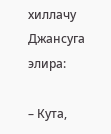хиллачу Джансуга элира:

– Кута,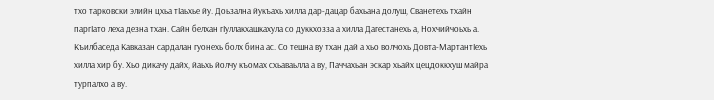тхо тарковски элийн цхьа тIаьхье йу. Доьзална йукъахь хилла дар-дацар бахьана долуш, Сванетехь тхайн паргIато леха дезна тхан. Сайн белхан гIуллакхашкахула со дуккхозза а хилла Дагестанехь а, Нохчийчоьхь а. Къилбаседа Кавказан сардалан гуонехь болх бина ас. Со тешна ву тхан дай а хьо волчохь Довта-МартантIехь хилла хир бу. Хьо дикачу дайх, йаьхь йолчу къомах схьаваьлла а ву, Паччахьан эскар хьайх цецдоккхуш майра турпалхо а ву.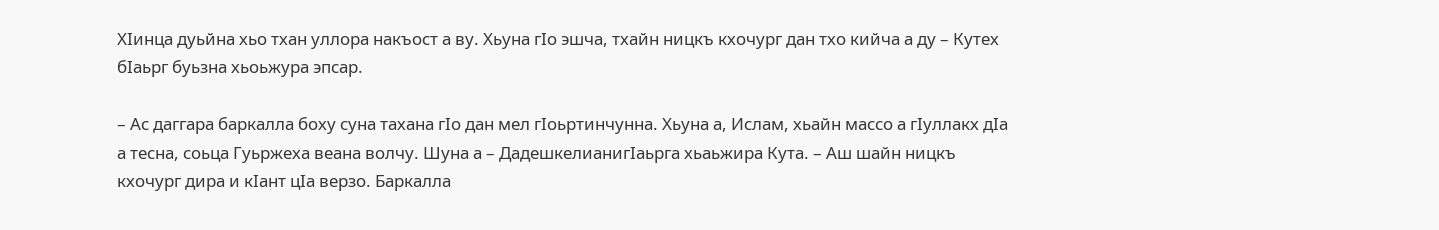ХIинца дуьйна хьо тхан уллора накъост а ву. Хьуна гIо эшча, тхайн ницкъ кхочург дан тхо кийча а ду – Кутех бIаьрг буьзна хьоьжура эпсар.

– Ас даггара баркалла боху суна тахана гIо дан мел гIоьртинчунна. Хьуна а, Ислам, хьайн массо а гIуллакх дIа а тесна, соьца Гуьржеха веана волчу. Шуна а – ДадешкелианигIаьрга хьаьжира Кута. – Аш шайн ницкъ кхочург дира и кIант цIа верзо. Баркалла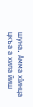шуна. Амма хIинца цкъа а хила йиш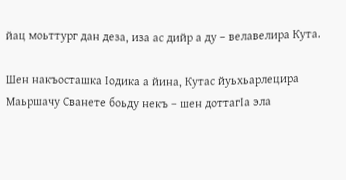йац моьттург дан деза, иза ас дийр а ду – велавелира Кута.

Шен накъосташка Iодика а йина, Кутас йуьхьарлецира Маьршачу Сванете боьду некъ – шен доттагIа эла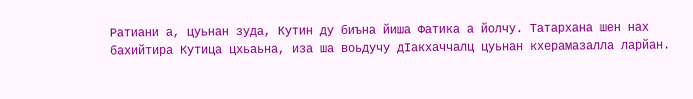Ратиани а, цуьнан зуда, Кутин ду биъна йиша Фатика а йолчу. Татархана шен нах бахийтира Кутица цхьаьна, иза ша воьдучу дIакхаччалц цуьнан кхерамазалла ларйан.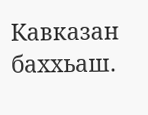Кавказан баххьаш.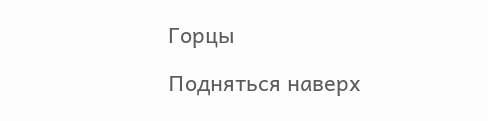Горцы

Подняться наверх